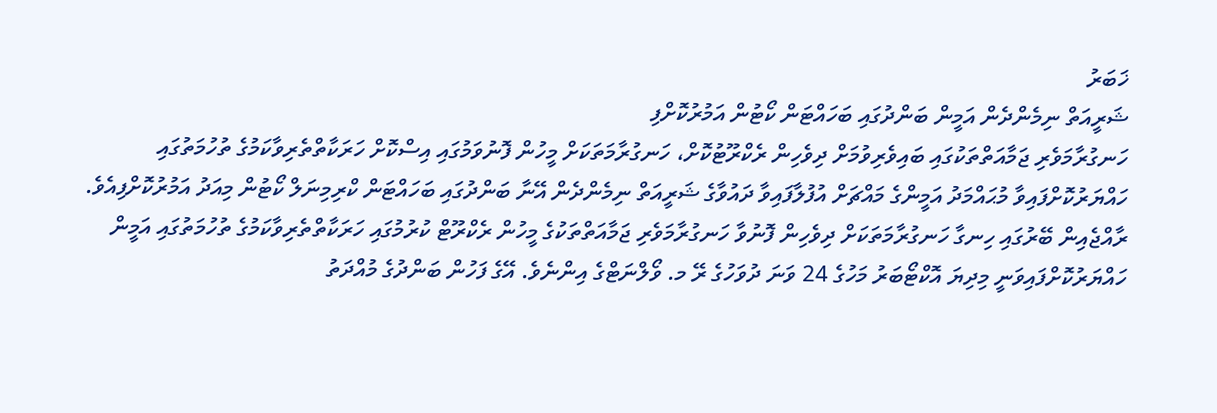ޚަބަރު
ޝަރީއަތް ނިމެންދެން އަމީން ބަންދުގައި ބަހައްޓަން ކޯޓުން އަމުރުކޮށްފި
ހަނގުރާމަވެރި ޖަމާއަތްތަކުގައި ބައިވެރިވުމަށް ދިވެހިން ރެކްރޫޓުކޮށް، ހަނގުރާމަތަކަށް މީހުން ފޮނުވަމުގައި އިސްކޮށް ހަރަކާތްތެރިވާކަމުގެ ތުހުމަތުގައި ހައްޔަރުކޮށްފައިވާ މުޙައްމަދު އަމީންގެ މައްޗަށް އުފުލާފައިވާ ދައުވާގެ ޝަރީއަތް ނިމެންދެން އޭނާ ބަންދުގައި ބަހައްޓަން ކްރިމިނަލް ކޯޓުން މިއަދު އަމުރުކޮށްފިއެވެ.
ރާއްޖެއިން ބޭރުގައި ހިނގާ ހަނގުރާމަތަކަށް ދިވެހިން ފޮނުވާ ހަނގުރާމަވެރި ޖަމާއަތްތަކުގެ މީހުން ރެކްރޫޓް ކުރުމުގައި ހަރަކާތްތެރިވާކަމުގެ ތުހުމަތުގައި އަމީން ހައްޔަރުކޮށްފައިވަނީ މިދިޔަ އޮކްޓޯބަރު މަހުގެ 24 ވަނަ ދުވަހުގެ ރޭ މ. ވޯލްނަޓްގެ އިންނެވެ. އޭގެ ފަހުން ބަންދުގެ މުއްދަތު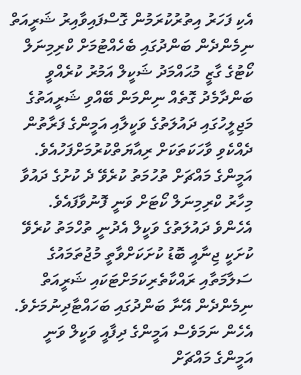އެކި ފަހަރު އިތުރުކުރަމުން ގޮސްފައިވާއިރު ޝަރީއަތް ނިމެންދެން ބަންދުގައި ބެހެއްޓުމަށް ކްރިމިނަލް ކޯޓުގެ ގާޒީ މުޙައްމަދު ޝަކީލް އަމުރު ކުރެއްވީ ބަންދާމެދު ގޮތެއް ނިންމަން ބޭއްވި ޝަރީއަތުގެ މަޖިލީހުގައި ދައުލަތުގެ ވަކީލާއި އަމީންގެ ފަރާތުން ދެއްކެވި ވާހަކަތަކަށް ރިއާޔަތްކުރުމަށްފަހުއެވެ.
އަމީންގެ މައްޗަށް ތުހުމަތު ކުރެވޭ ދެ ކުށުގެ ދައުވާ މިހާރު ކްރިމިނަލް ކޯޓަށް ވަނީ ފޮނުވާފައެވެ. އެހެންވެ ދައުލަތުގެ ވަކީލް އެދުނީ ތުހްމަތު ކުރެވޭ ކުށަކީ ޖިނާއީ ބޮޑު ކުށަކަށްވާތީ މުޖުތަމައުގެ ސަލާމަތާއި ރައްކާތެރިކަމަށްޓަކައި ޝަރީއަތް ނިމެންދެން އޭނާ ބަންދުގައި ބަހައްޓާދިނުމަށެވެ. އެހެން ނަމަވެސް އަމީންގެ ދިފާއީ ވަކީލް ވަނީ އަމީންގެ މައްޗަށް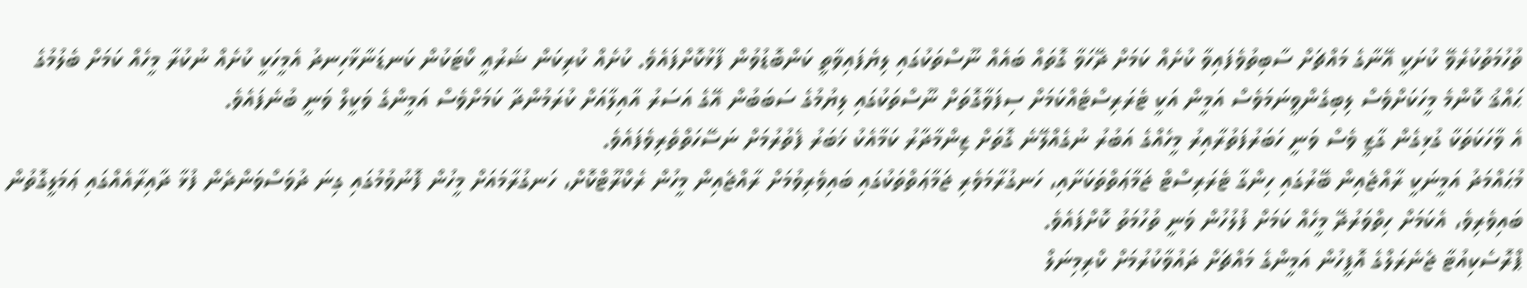ތުހުމަތުކުރެވޭ ކުށަކީ އޭނާގެ މައްޗަށް ސާބިތުވެފައިވާ ކުށެއް ކަމަށް ދޭހަވާ ގޮތައް ބައެއް ނޫސްތަކުގައި ލިޔެފައިވާތީ ކަންބޮޑުވުން ފާޅުކޮށްފައެވެ. ކުށެއް ކުރިކަން ޝަރުއީ ކޯޓަކުން ކަނޑަނާޅާހިނދު އެމީހަކީ ކުށެއް ނުކުރާ މީހެއް ކަމަށް ބެލުމުގެ ޙައްޤު ކޮންމެ މީހަކަށްވެސް ލިބިގެންވީނަމަވެސް އަމީން އަކީ ޓެރަރިސްޓެއްކަމަށް ސިފަވާގޮތަށް ނޫސްތަކުގައި ލިޔުމުގެ ސަބަބުން އޭގެ އަސަރު އާއިލާއަށް ކުރަމުންދާ ކަމަށްވެސް އަމީންގެ ވަކީލް ވަނީ ބުނެފައެވެ.
އެ ވާހަކަތަކާ ގުޅިގެން ގާޒީ ވެސް ވަނީ ހަބަރުފަތުރާއިރު މީހެއްގެ އަބުރު ނުގެއްލޭނެ ގޮތަށް ޒިންމާދާރު ކަމާއެކު ޚަބަރު ފެތުރުމަށް ނަސޭހަތްތެރިވެފައެވެ.
މުޙައްމަދު އަމީނަކީ ރާއްޖެއިން ބޭރުގައި ހިންގާ ޓެރަރިސްޓް ޖަމާޢަތްތަކަށާއި، ހަނގުރާމަވެރި ޖަމާޢަތްތަކުގައި ބައިވެރިވުމަށް ރާއްޖެއިން މީހުން ރެކްރޫޓްކޮށް، ހަނގުރާމައަށް މީހުން ފޮނުވުމުގައި ގިނަ ދުވަސްވަންދެން ފުޅާ ދާއިރާއެއްގައި ޢަމަލީގޮތުން ބައިވެރިވެ، އެކަމަށް ހިތްވަރުދޭ މީހެއް ކަމަށް ފުލުހުން ވަނީ ތުހުމަތު ކޮށްފައެވެ.
ޕްރޮސެކިއުޓާ ޖެނެރަލްގެ އޮފީހުން އަމީންގެ މައްޗަށް ދައުވާކުރުމަށް ކްރިމިނަލް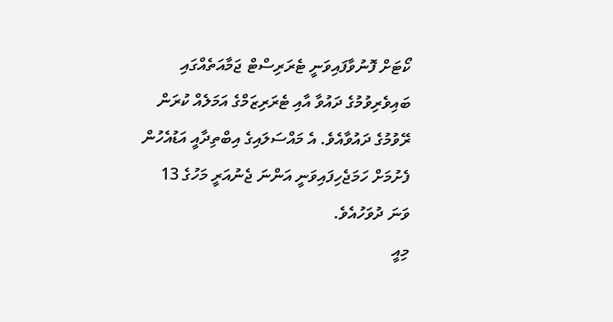ކޯޓަށް ފޮނުވާފައިވަނީ ޓެރަރިސްޓް ޖަމާއަތެއްގައި ބައިވެރިވުމުގެ ދައުވާ އާއި ޓެރަރިޒަމްގެ އަމަލެއް ކުރަން ރޭވުމުގެ ދައުވާއެވެ. އެ މައްސަލައިގެ އިބްތިދާއީ އަޑުއެހުން ފެށުމަށް ހަމަޖެހިފައިވަނީ އަންނަ ޖެނުއަރީ މަހުގެ 13 ވަނަ ދުވަހުއެވެ.
މިއީ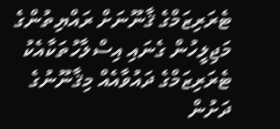ޓެރަރިޒަމްގެ ޤާނޫނަށް ރައްޔިތުންގެ މަޖިލީހުން ގެނައި އިސްލާހުތަކާއެކު ޓެރަރިޒަމްގެ ދައުވާއެއް މިޤާނޫނުގެ ދަށުން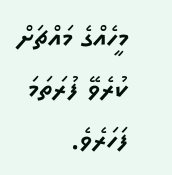މީހެއްގެ މައްޗަށް ކުރެވޭ ފުރަތަމަ ފަހަރެވެ.